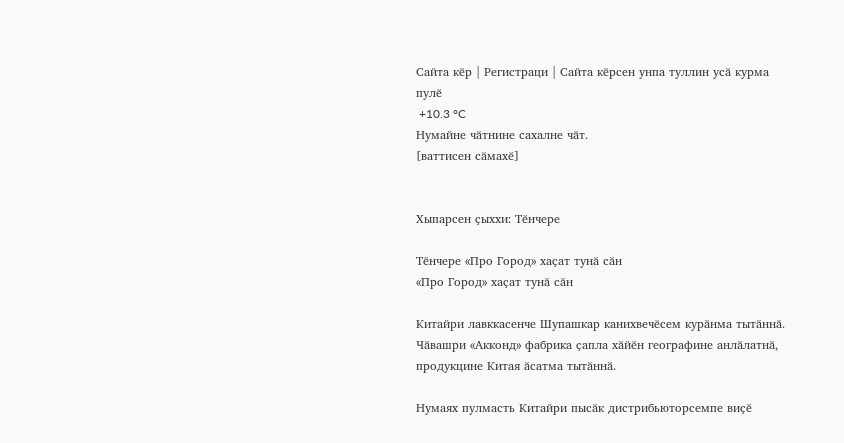Сайта кӗр | Регистраци | Сайта кӗрсен унпа туллин усӑ курма пулӗ
 +10.3 °C
Нумайне чӑтнине сахалне чӑт.
[ваттисен сӑмахӗ]


Хыпарсен ҫыххи: Тӗнчере

Тӗнчере «Про Город» хаҫат тунӑ сӑн
«Про Город» хаҫат тунӑ сӑн

Китайри лавккасенче Шупашкар канихвечӗсем курӑнма тытӑннӑ. Чӑвашри «Акконд» фабрика ҫапла хӑйӗн географине анлӑлатнӑ, продукцине Китая ӑсатма тытӑннӑ.

Нумаях пулмасть Китайри пысӑк дистрибьюторсемпе виҫӗ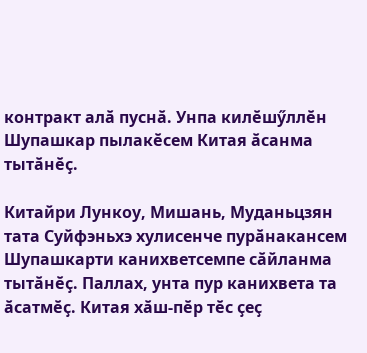контракт алӑ пуснӑ. Унпа килӗшӳллӗн Шупашкар пылакӗсем Китая ӑсанма тытӑнӗҫ.

Китайри Лункоу, Мишань, Муданьцзян тата Суйфэньхэ хулисенче пурӑнакансем Шупашкарти канихветсемпе сӑйланма тытӑнӗҫ. Паллах, унта пур канихвета та ӑсатмӗҫ. Китая хӑш-пӗр тӗс ҫеҫ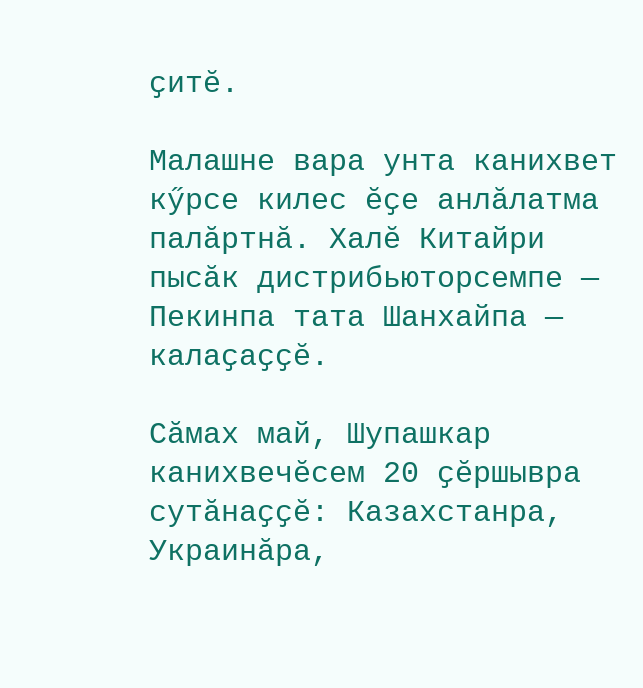ҫитӗ.

Малашне вара унта канихвет кӳрсе килес ӗҫе анлӑлатма палӑртнӑ. Халӗ Китайри пысӑк дистрибьюторсемпе — Пекинпа тата Шанхайпа — калаҫаҫҫӗ.

Сӑмах май, Шупашкар канихвечӗсем 20 ҫӗршывра сутӑнаҫҫӗ: Казахстанра, Украинӑра,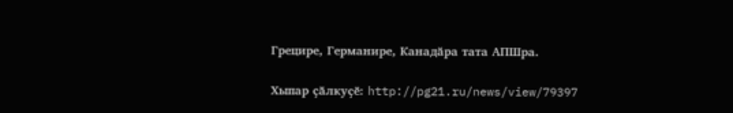Грецире, Германире, Канадӑра тата АПШра.

Хыпар ҫӑлкуҫӗ: http://pg21.ru/news/view/79397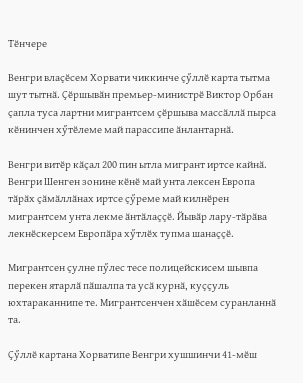Тӗнчере

Венгри влаҫӗсем Хорвати чиккинче ҫӳллӗ карта тытма шут тытнӑ. Ҫӗршывӑн премьер-министрӗ Виктор Орбан ҫапла туса лартни мигрантсем ҫӗршыва массӑллӑ пырса кӗнинчен хӳтӗлеме май парассипе ӑнлантарнӑ.

Венгри витӗр кӑҫал 200 пин ытла мигрант иртсе кайнӑ. Венгри Шенген зонине кӗнӗ май унта лексен Европа тӑрӑх ҫӑмӑллӑнах иртсе ҫӳреме май килнӗрен мигрантсем унта лекме ӑнтӑлаҫҫӗ. Йывӑр лару-тӑрӑва лекнӗскерсем Европӑра хӳтлӗх тупма шанаҫҫӗ.

Мигрантсен ҫулне пӳлес тесе полицейскисем шывпа перекен ятарлӑ пӑшалпа та усӑ курнӑ, куҫҫуль юхтараканнипе те. Мигрантсенчен хӑшӗсем суранланнӑ та.

Ҫӳллӗ картана Хорватипе Венгри хушшинчи 41-мӗш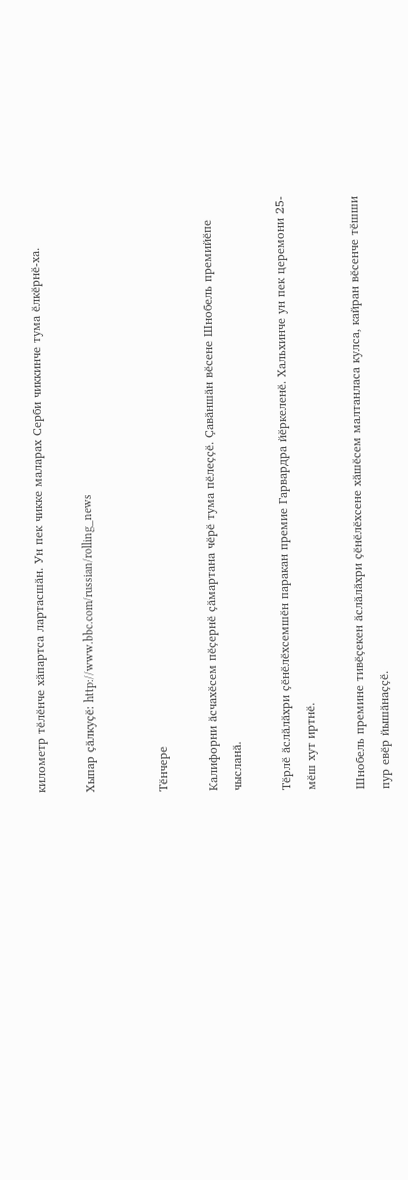километр тӗлӗнче хӑпартса лартасшӑн. Ун пек чикке маларах Серби чиккинче тума ӗлкӗрнӗ-ха.

Хыпар ҫӑлкуҫӗ: http://www.bbc.com/russian/rolling_news


Тӗнчере

Калифорни ӑсчахӗсем пӗҫернӗ ҫӑмартана чӗрӗ тума пӗлеҫҫӗ. Ҫавӑншӑн вӗсене Шнобель премийӗпе чысланӑ.

Тӗрлӗ ӑслӑлӑхри ҫӗнӗлӗхсемшӗн паракан премие Гарвардра йӗркеленӗ. Хальхинче ун пек церемони 25-мӗш хут иртнӗ.

Шнобель премине тивӗҫекен ӑслӑлӑхри ҫӗнӗлӗхсене хӑшӗсем малтанласа кулса, кайран вӗсенче тӗшши пур евӗр йышӑнаҫҫӗ.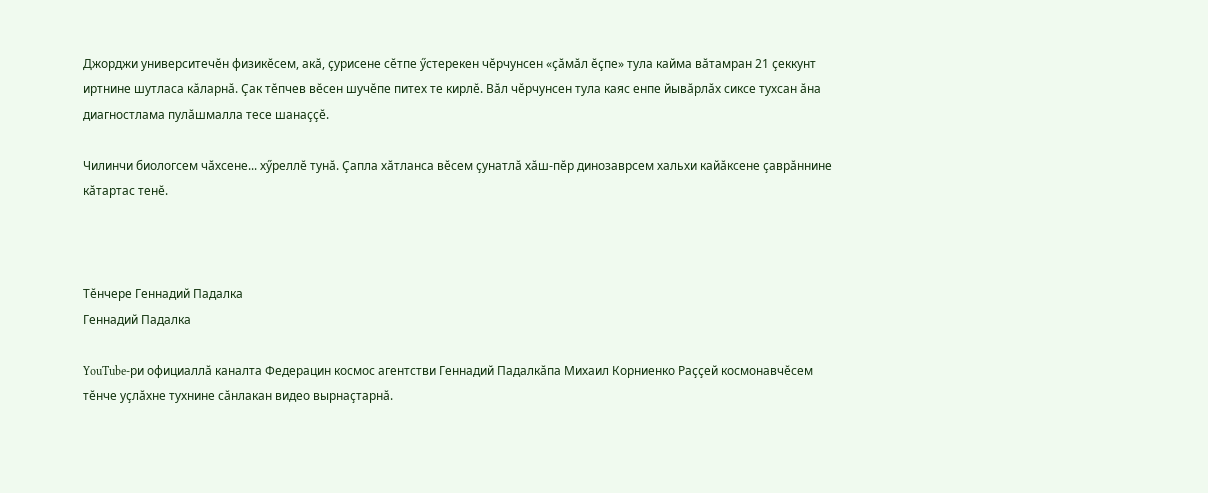Джорджи университечӗн физикӗсем, акӑ, ҫурисене сӗтпе ӳстерекен чӗрчунсен «ҫӑмӑл ӗҫпе» тула кайма вӑтамран 21 ҫеккунт иртнине шутласа кӑларнӑ. Ҫак тӗпчев вӗсен шучӗпе питех те кирлӗ. Вӑл чӗрчунсен тула каяс енпе йывӑрлӑх сиксе тухсан ӑна диагностлама пулӑшмалла тесе шанаҫҫӗ.

Чилинчи биологсем чӑхсене... хӳреллӗ тунӑ. Ҫапла хӑтланса вӗсем ҫунатлӑ хӑш-пӗр динозаврсем хальхи кайӑксене ҫаврӑннине кӑтартас тенӗ.



Тӗнчере Геннадий Падалка
Геннадий Падалка

YouTube-ри официаллӑ каналта Федерацин космос агентстви Геннадий Падалкӑпа Михаил Корниенко Раҫҫей космонавчӗсем тӗнче уҫлӑхне тухнине сӑнлакан видео вырнаҫтарнӑ.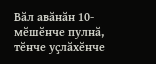Вӑл авӑнӑн 10-мӗшӗнче пулнӑ, тӗнче уҫлӑхӗнче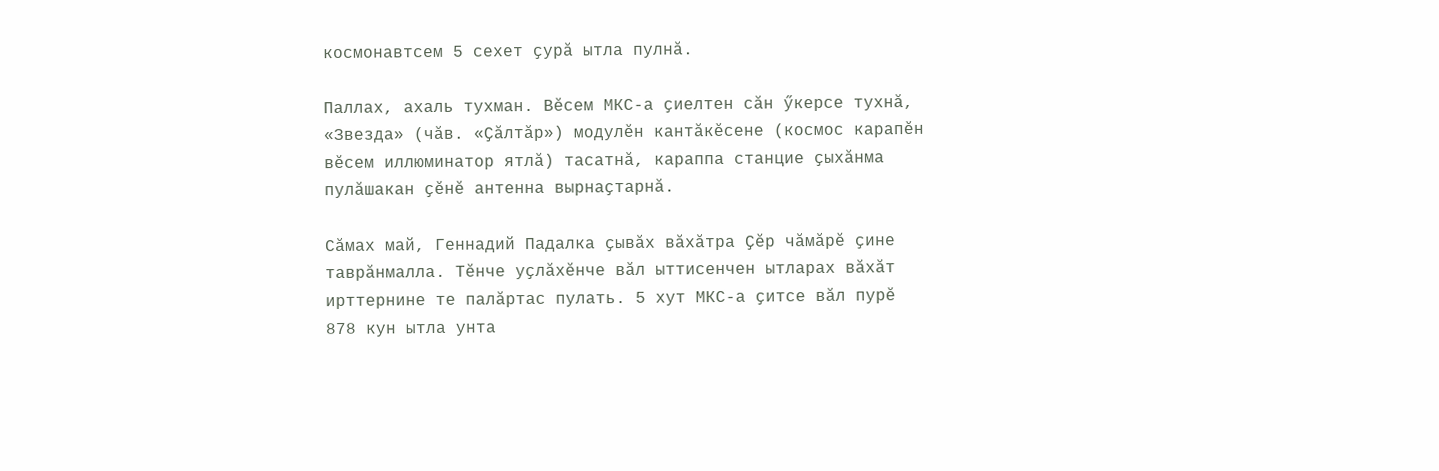космонавтсем 5 сехет ҫурӑ ытла пулнӑ.

Паллах, ахаль тухман. Вӗсем МКС-а ҫиелтен сӑн ӳкерсе тухнӑ, «Звезда» (чӑв. «Ҫӑлтӑр») модулӗн кантӑкӗсене (космос карапӗн вӗсем иллюминатор ятлӑ) тасатнӑ, караппа станцие ҫыхӑнма пулӑшакан ҫӗнӗ антенна вырнаҫтарнӑ.

Сӑмах май, Геннадий Падалка ҫывӑх вӑхӑтра Ҫӗр чӑмӑрӗ ҫине таврӑнмалла. Тӗнче уҫлӑхӗнче вӑл ыттисенчен ытларах вӑхӑт ирттернине те палӑртас пулать. 5 хут МКС-а ҫитсе вӑл пурӗ 878 кун ытла унта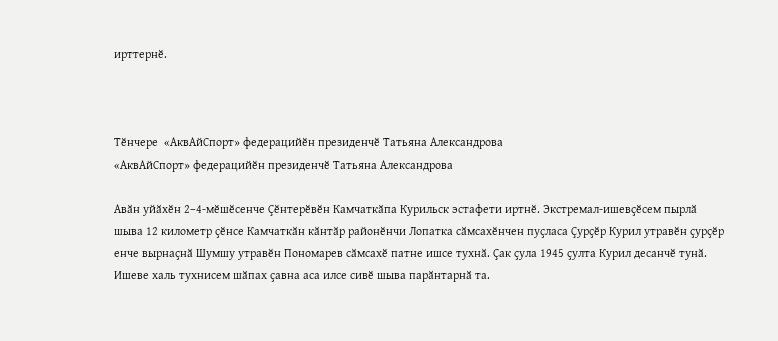ирттернӗ.



Тӗнчере  «АквАйСпорт» федерацийӗн президенчӗ Татьяна Александрова
«АквАйСпорт» федерацийӗн президенчӗ Татьяна Александрова

Авӑн уйӑхӗн 2–4-мӗшӗсенче Ҫӗнтерӗвӗн Камчаткӑпа Курильск эстафети иртнӗ. Экстремал-ишевҫӗсем пырлӑ шыва 12 километр ҫӗнсе Камчаткӑн кӑнтӑр районӗнчи Лопатка сӑмсахӗнчен пуҫласа Ҫурҫӗр Курил утравӗн ҫурҫӗр енче вырнаҫнӑ Шумшу утравӗн Пономарев сӑмсахӗ патне ишсе тухнӑ. Ҫак ҫула 1945 ҫулта Курил десанчӗ тунӑ. Ишеве халь тухнисем шӑпах ҫавна аса илсе сивӗ шыва парӑнтарнӑ та.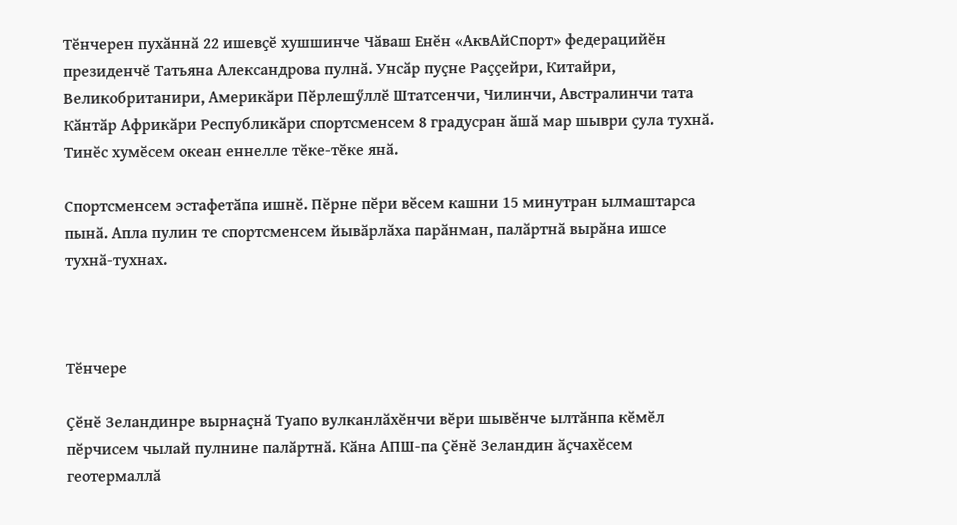Тӗнчерен пухӑннӑ 22 ишевҫӗ хушшинче Чӑваш Енӗн «АквАйСпорт» федерацийӗн президенчӗ Татьяна Александрова пулнӑ. Унсӑр пуҫне Раҫҫейри, Китайри, Великобританири, Америкӑри Пӗрлешӳллӗ Штатсенчи, Чилинчи, Австралинчи тата Кӑнтӑр Африкӑри Республикӑри спортсменсем 8 градусран ӑшӑ мар шыври ҫула тухнӑ. Тинӗс хумӗсем океан еннелле тӗке-тӗке янӑ.

Спортсменсем эстафетӑпа ишнӗ. Пӗрне пӗри вӗсем кашни 15 минутран ылмаштарса пынӑ. Апла пулин те спортсменсем йывӑрлӑха парӑнман, палӑртнӑ вырӑна ишсе тухнӑ-тухнах.



Тӗнчере

Ҫӗнӗ Зеландинре вырнаҫнӑ Туапо вулканлӑхӗнчи вӗри шывӗнче ылтӑнпа кӗмӗл пӗрчисем чылай пулнине палӑртнӑ. Кӑна АПШ-па Ҫӗнӗ Зеландин ӑҫчахӗсем геотермаллӑ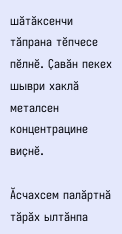шӑтӑксенчи тӑпрана тӗпчесе пӗлнӗ. Ҫавӑн пекех шыври хаклӑ металсен концентрацине виҫнӗ.

Ӑсчахсем палӑртнӑ тӑрӑх ылтӑнпа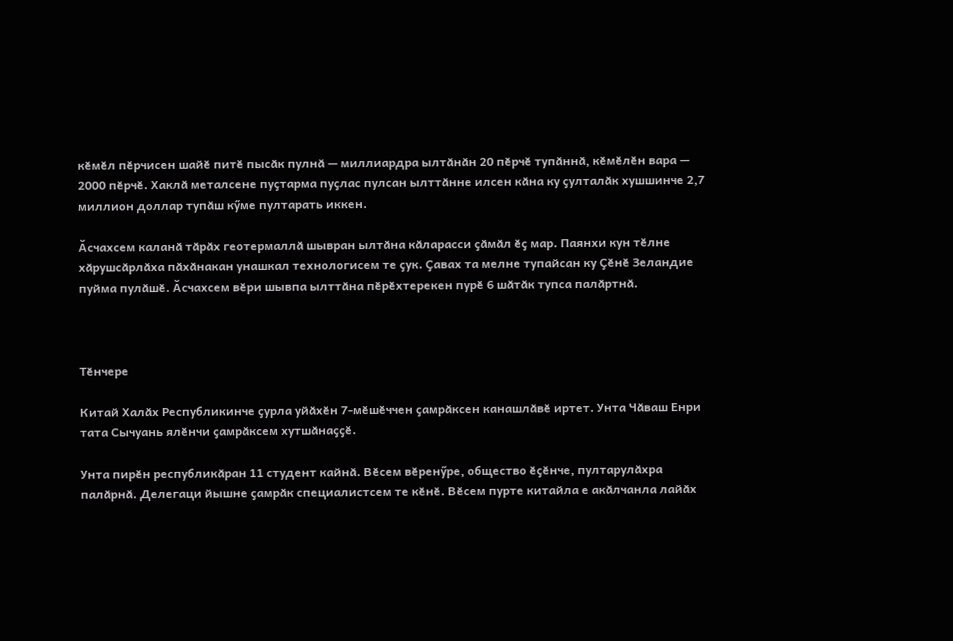кӗмӗл пӗрчисен шайӗ питӗ пысӑк пулнӑ — миллиардра ылтӑнӑн 20 пӗрчӗ тупӑннӑ, кӗмӗлӗн вара — 2000 пӗрчӗ. Хаклӑ металсене пуҫтарма пуҫлас пулсан ылттӑнне илсен кӑна ку ҫулталӑк хушшинче 2,7 миллион доллар тупӑш кӳме пултарать иккен.

Ӑсчахсем каланӑ тӑрӑх геотермаллӑ шывран ылтӑна кӑларасси ҫӑмӑл ӗҫ мар. Паянхи кун тӗлне хӑрушсӑрлӑха пӑхӑнакан унашкал технологисем те ҫук. Ҫавах та мелне тупайсан ку Ҫӗнӗ Зеландие пуйма пулӑшӗ. Ӑсчахсем вӗри шывпа ылттӑна пӗрӗхтерекен пурӗ 6 шӑтӑк тупса палӑртнӑ.



Тӗнчере

Китай Халӑх Республикинче ҫурла уйӑхӗн 7-мӗшӗччен ҫамрӑксен канашлӑвӗ иртет. Унта Чӑваш Енри тата Сычуань ялӗнчи ҫамрӑксем хутшӑнаҫҫӗ.

Унта пирӗн республикӑран 11 студент кайнӑ. Вӗсем вӗренӳре, общество ӗҫӗнче, пултарулӑхра палӑрнӑ. Делегаци йышне ҫамрӑк специалистсем те кӗнӗ. Вӗсем пурте китайла е акӑлчанла лайӑх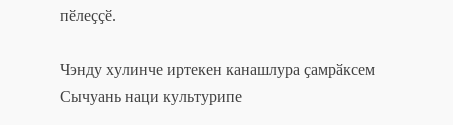пӗлеҫҫӗ.

Чэнду хулинче иртекен канашлура ҫамрӑксем Сычуань наци культурипе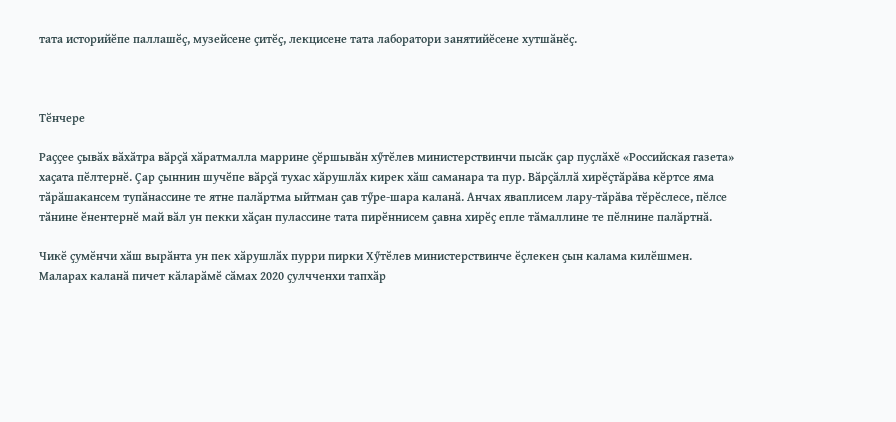тата историйӗпе паллашӗҫ, музейсене ҫитӗҫ, лекцисене тата лаборатори занятийӗсене хутшӑнӗҫ.



Тӗнчере

Раҫҫее ҫывӑх вӑхӑтра вӑрҫӑ хӑратмалла маррине ҫӗршывӑн хӳтӗлев министерствинчи пысӑк ҫар пуҫлӑхӗ «Российская газета» хаҫата пӗлтернӗ. Ҫар ҫыннин шучӗпе вӑрҫӑ тухас хӑрушлӑх кирек хӑш саманара та пур. Вӑрҫӑллӑ хирӗҫтӑрӑва кӗртсе яма тӑрӑшакансем тупӑнассине те ятне палӑртма ыйтман ҫав тӳре-шара каланӑ. Анчах яваплисем лару-тӑрӑва тӗрӗслесе, пӗлсе тӑнине ӗнентернӗ май вӑл ун пекки хӑҫан пулассине тата пирӗннисем ҫавна хирӗҫ епле тӑмаллине те пӗлнине палӑртнӑ.

Чикӗ ҫумӗнчи хӑш вырӑнта ун пек хӑрушлӑх пурри пирки Хӳтӗлев министерствинче ӗҫлекен ҫын калама килӗшмен. Маларах каланӑ пичет кӑларӑмӗ сӑмах 2020 ҫулчченхи тапхӑр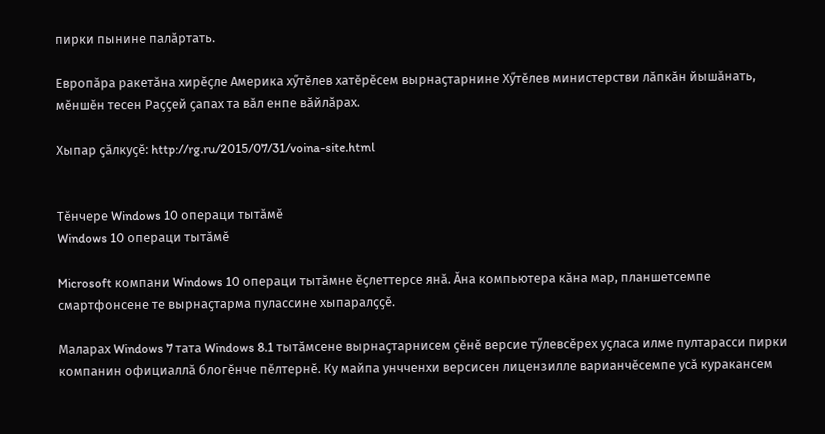пирки пынине палӑртать.

Европӑра ракетӑна хирӗҫле Америка хӳтӗлев хатӗрӗсем вырнаҫтарнине Хӳтӗлев министерстви лӑпкӑн йышӑнать, мӗншӗн тесен Раҫҫей ҫапах та вӑл енпе вӑйлӑрах.

Хыпар ҫӑлкуҫӗ: http://rg.ru/2015/07/31/voina-site.html


Тӗнчере Windows 10 операци тытӑмӗ
Windows 10 операци тытӑмӗ

Microsoft компани Windows 10 операци тытӑмне ӗҫлеттерсе янӑ. Ӑна компьютера кӑна мар, планшетсемпе смартфонсене те вырнаҫтарма пулассине хыпаралҫҫӗ.

Маларах Windows 7 тата Windows 8.1 тытӑмсене вырнаҫтарнисем ҫӗнӗ версие тӳлевсӗрех уҫласа илме пултарасси пирки компанин официаллӑ блогӗнче пӗлтернӗ. Ку майпа унчченхи версисен лицензилле варианчӗсемпе усӑ куракансем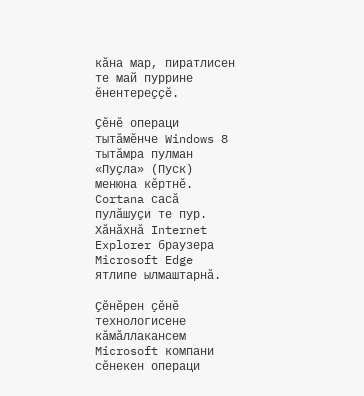кӑна мар, пиратлисен те май пуррине ӗнентереҫҫӗ.

Ҫӗнӗ операци тытӑмӗнче Windows 8 тытӑмра пулман «Пуҫла» (Пуск) менюна кӗртнӗ. Cortana сасӑ пулӑшуҫи те пур. Хӑнӑхнӑ Internet Explorer браузера Microsoft Edge ятлипе ылмаштарнӑ.

Ҫӗнӗрен ҫӗнӗ технологисене кӑмӑллакансем Microsoft компани сӗнекен операци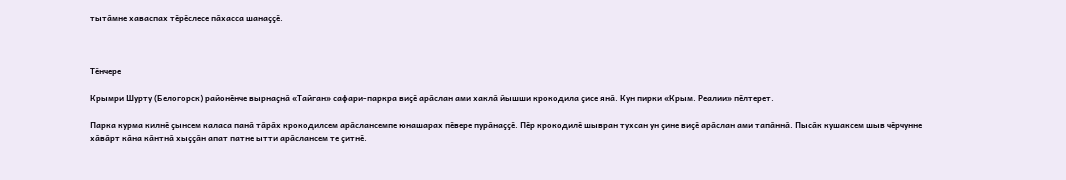тытӑмне хаваспах тӗрӗслесе пӑхасса шанаҫҫӗ.



Тӗнчере

Крымри Шурту (Белогорск) районӗнче вырнаҫнӑ «Тайган» сафари-паркра виҫӗ арӑслан ами хаклӑ йышши крокодила ҫисе янӑ. Кун пирки «Крым. Реалии» пӗлтерет.

Парка курма килнӗ ҫынсем каласа панӑ тӑрӑх крокодилсем арӑслансемпе юнашарах пӗвере пурӑнаҫҫӗ. Пӗр крокодилӗ шывран тухсан ун ҫине виҫӗ арӑслан ами тапӑннӑ. Пысӑк кушаксем шыв чӗрчунне хӑвӑрт кӑна кӑнтнӑ хыҫҫӑн апат патне ытти арӑслансем те ҫитнӗ.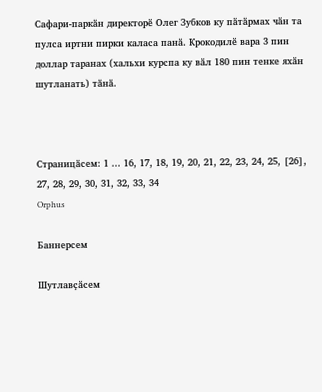Сафари-паркӑн директорӗ Олег Зубков ку пӑтӑрмах чӑн та пулса иртни пирки каласа панӑ. Крокодилӗ вара 3 пин доллар таранах (хальхи курспа ку вӑл 180 пин тенке яхӑн шутланать) тӑнӑ.



Страницӑсем: 1 ... 16, 17, 18, 19, 20, 21, 22, 23, 24, 25, [26], 27, 28, 29, 30, 31, 32, 33, 34
Orphus

Баннерсем

Шутлавҫӑсем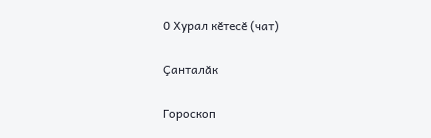0 Хурал кӗтесӗ (чат)

Ҫанталӑк

Гороскоп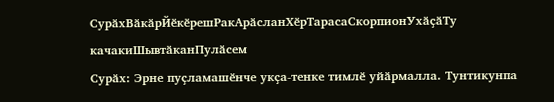СурӑхВӑкӑрЙӗкӗрешРакАрӑсланХӗрТарасаСкорпионУхӑҫӑТу качакиШывтӑканПулӑсем
Сурӑх: Эрне пуҫламашӗнче укҫа-тенке тимлӗ уйӑрмалла. Тунтикунпа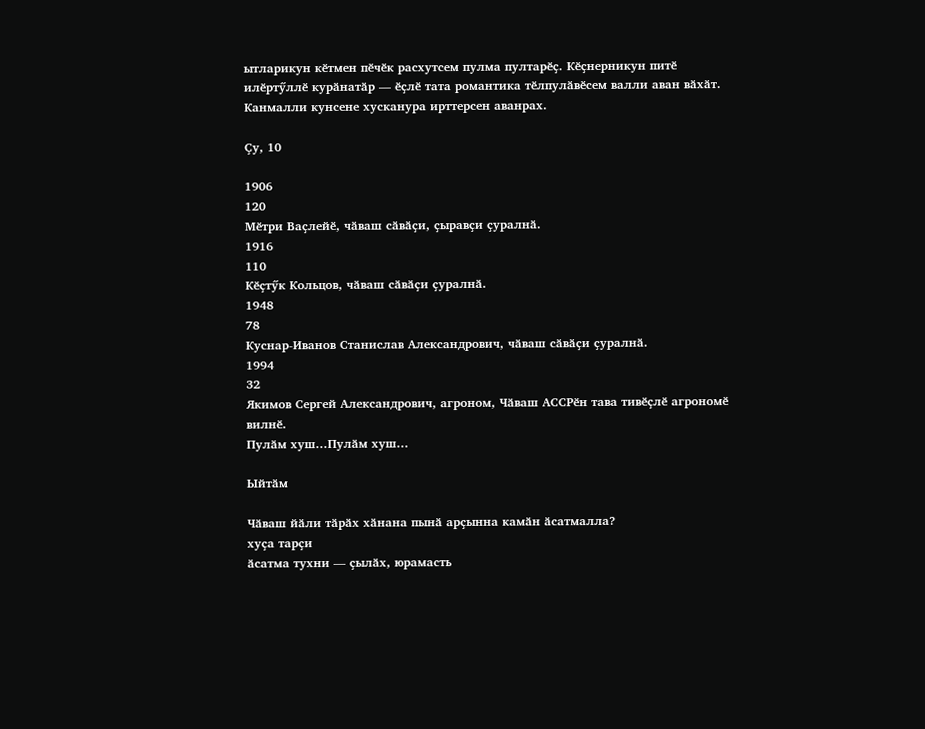ытларикун кӗтмен пӗчӗк расхутсем пулма пултарӗҫ. Кӗҫнерникун питӗ илӗртӳллӗ курӑнатӑр — ӗҫлӗ тата романтика тӗлпулӑвӗсем валли аван вӑхӑт. Канмалли кунсене хусканура ирттерсен аванрах.

Ҫу, 10

1906
120
Мӗтри Ваҫлейӗ, чӑваш сӑвӑҫи, ҫыравҫи ҫуралнӑ.
1916
110
Кӗҫтӳк Кольцов, чӑваш сӑвӑҫи ҫуралнӑ.
1948
78
Куснар-Иванов Станислав Александрович, чӑваш сӑвӑҫи ҫуралнӑ.
1994
32
Якимов Сергей Александрович, агроном, Чӑваш АССРӗн тава тивӗҫлӗ агрономӗ вилнӗ.
Пулӑм хуш...Пулӑм хуш...

Ыйтӑм

Чӑваш йӑли тӑрӑх хӑнана пынӑ арҫынна камӑн ӑсатмалла?
хуҫа тарҫи
ӑсатма тухни — ҫылӑх, юрамасть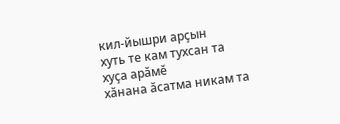кил-йышри арҫын
хуть те кам тухсан та
хуҫа арӑмӗ
хӑнана ӑсатма никам та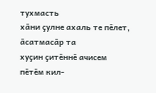тухмасть
хӑни ҫулне ахаль те пӗлет, ӑсатмасӑр та
хуҫин ҫитӗннӗ ачисем
пӗтӗм кил-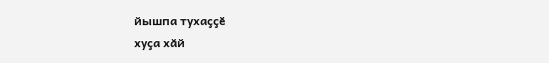йышпа тухаҫҫӗ
хуҫа хӑй